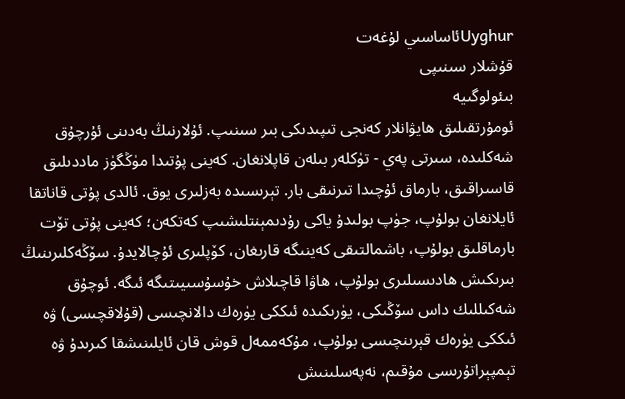Uyghurئاساسىي لۇغەت
قۇشلار سىنىپى
بىئولوگىيە
ئومۇرتقىلىق ھايۋانلار كەنجى تىپىدىكى بىر سىنىپ. ئۇلارنىڭ بەدىنى ئۇرچۇق شەكلىدە، سىرتى پەي - تۈكلەر بىلەن قاپلانغان. كەينى پۇتىدا مۈڭگۈز ماددىلىق قاسىراقىق، بارماق ئۇچىدا تىرنىقى بار. تېرىسىدە بەزلىرى يوق. ئالدى پۇتى قاناتقا ئايلانغان بولۇپ، جۈپ بولىدۇ ياكى رۇدىمېنتلىشىپ كەتكەن؛ كەينى پۇتى تۆت بارماقلىق بولۇپ، باشمالتىقى كەينىگە قارىغان، كۆپلىرى ئۇچالايدۇ. سۆڭەكلىرىنىڭ بىرىكىش ھادىسىلىرى بولۇپ، ھاۋا قاچىلاش خۇسۇسىيىتىگە ئىگە. ئوچۇق شەكىللىك داس سۆڭىكى، يۈرىكىدە ئىككى يۈرەك دالانچىسى (قۇلاقچىسى) ۋە ئىككى يۈرەك قېرىنچىسى بولۇپ، مۇكەممەل قوش قان ئايلىنىشقا كىرىدۇ ۋە تېمپېراتۇرىسى مۇقىم، نەپەسلىنىش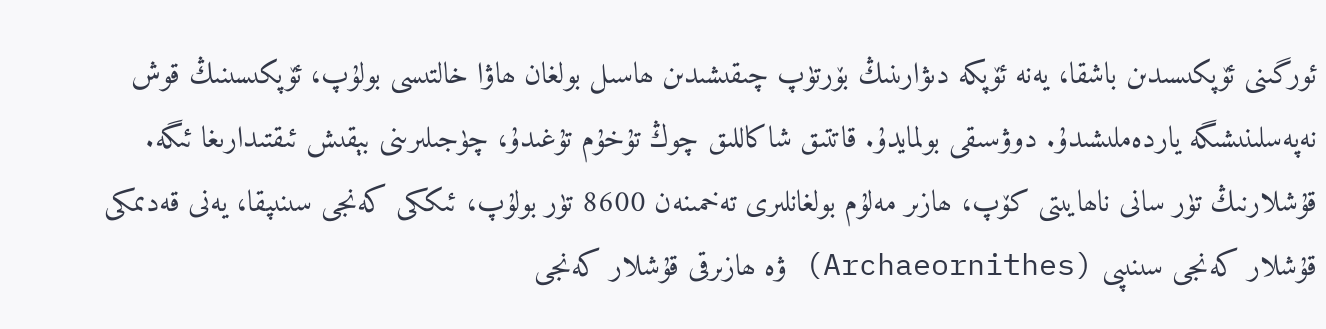ئورگىنى ئۆپكىسىدىن باشقا، يەنە ئۆپكە دىۋارىنىڭ بۆرتۈپ چىقىشىدىن ھاسىل بولغان ھاۋا خالتىسى بولۇپ، ئۆپكىسىنىڭ قوش نەپەسلىنىشىگە ياردەملىشىدۇ. دوۋسىقى بولمايدۇ. قاتتىق شاكاللىق چوڭ تۇخۇم تۇغىدۇ، چۈجىلىرىنى بېقىش ئىقتىدارىغا ئىگە. قۇشلارنىڭ تۈر سانى ناھايىتى كۆپ، ھازىر مەلۇم بولغانلىرى تەخمىنەن 8600 تۈر بولۇپ، ئىككى كەنجى سىنىپقا، يەنى قەدىمكى قۇشلار كەنجى سىنىپى (Archaeornithes) ۋە ھازىرقى قۇشلار كەنجى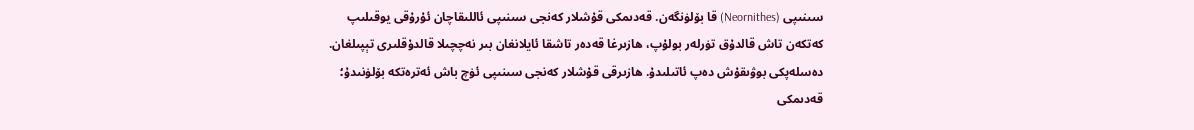سىنىپى (Neornithes) قا بۆلۈنگەن. قەدىمكى قۇشلار كەنجى سىنىپى ئاللىقاچان ئۇرۇقى يوقىلىپ كەتكەن تاش قالدۇق تۈرلەر بولۇپ، ھازىرغا قەدەر تاشقا ئايلانغان بىر نەچچىلا قالدۇقلىرى تېپىلغان. دەسلەپكى بوۋىقۇش دەپ ئاتىلىدۇ. ھازىرقى قۇشلار كەنجى سىنىپى ئۈچ باش ئەترەتكە بۆلۈنىدۇ؛ قەدىمكى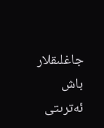جاغلىقلار باش ئەترىتى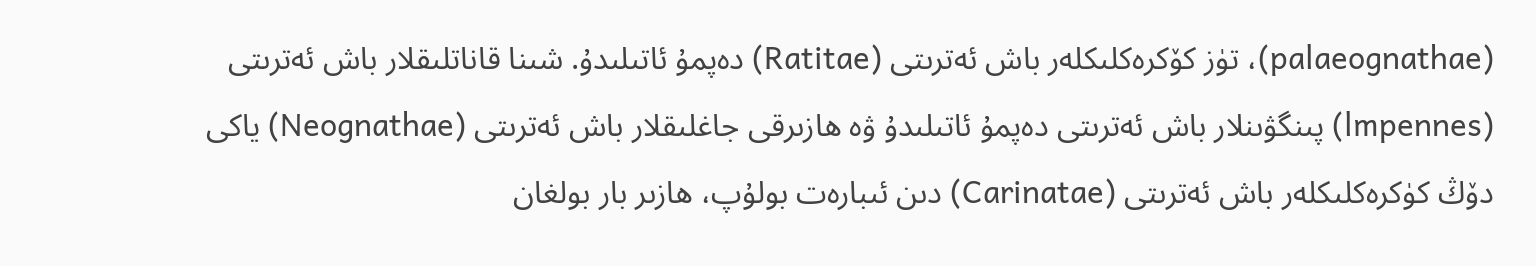(palaeognathae)، تۈز كۆكرەكلىكلەر باش ئەترىتى (Ratitae) دەپمۇ ئاتىلىدۇ. شىنا قاناتلىقلار باش ئەترىتى (lmpennes) پىنگۋىنلار باش ئەترىتى دەپمۇ ئاتىلىدۇ ۋە ھازىرقى جاغلىقلار باش ئەترىتى (Neognathae) ياكى دۆڭ كۈكرەكلىكلەر باش ئەترىتى (Carinatae) دىن ئىبارەت بولۇپ، ھازىر بار بولغان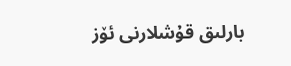بارلىق قۇشلارنى ئۆز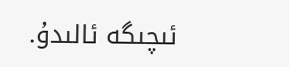ئىچىگە ئالىدۇ.